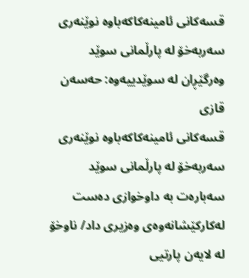قسەکانی ئامینەکاکەباوە نوێنەری سەربەخۆ لە پارڵمانی سوێد
وەرگێڕان لە سوێدییەوە: حەسەن قازی
قسەکانی ئامینەکاکەباوە نوێنەری سەربەخۆ لە پارڵمانی سوێد
سەبارەت بە داوخوازی دەست لەکارکێشانەوەی وەزیری داد/ ناوخۆ
لە لایەن پارتیی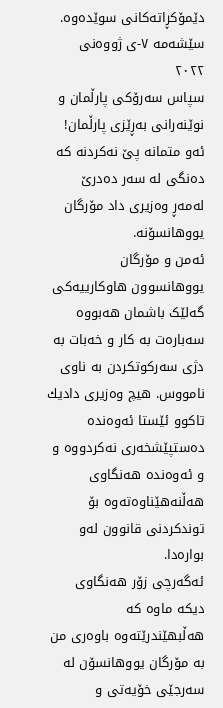دێمۆکڕاتەکانی سوێدەوە.
سێشەمە ٧-ی ژووەنی ٢٠٢٢
سپاس سەرۆکی پارڵمان و نوێنەرانی بەڕێزی پارڵمان!
ئەو متمانە پێ نەکردنە کە دەنگی لە سەر دەدرێ لەمەڕ وەزیری داد مۆرگان یووهانسۆنە.
ئەمن و مۆرگان یووهانسوون هاوکارییەکی گەلێک باشمان هەبووە سەبارەت بە کار و خەبات بە دژی سەرکوتکردن بە ناوی نامووس. هیچ وەزیری دادیك تاکوو ئێستا ئەوەندە دەستپێشخەری نەکردووە و و ئەوەندە هەنگاوی هەڵنەهێناوەتەوە بۆ توندکردنی قانوون لەو بوارەدا.
ئەگەرچی زۆر هەنگاوی دیکە ماوە کە هەڵبهێندرێتەوە باوەری من بە مۆرگان یووهانسۆن لە سەرجێی خۆیەتی و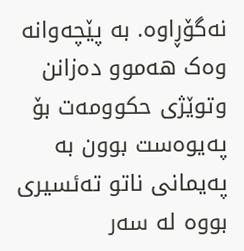نەگۆڕاوە. بە پێچەوانە وەک هەموو دەزانن وتوێژی حکوومەت بۆ پەیوەست بوون بە پەیمانی ناتو تەئسیری بووە لە سەر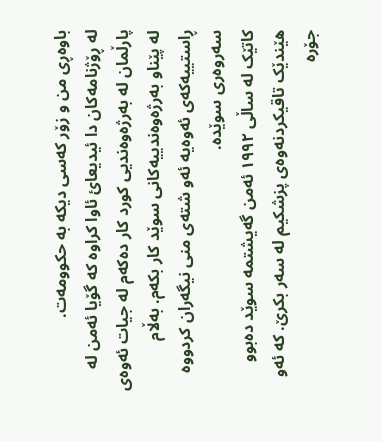باوەڕی من و زۆر کەسی دیکە بە حکوومەت.
لە ڕۆژنامەکان دا ئیدیعائ ئاوا کراوە کە گۆیا ئەمن لە پارڵمان لە بەرژەوەندیی کورد کار دەکەم لە جیات ئەوەی لە پێناو بەرژەوەندییەکانی سوێد کار بکەم. بەڵام ڕاستییەکەی ئەوەیە ئەو شتەی منی نیگەران کردووە سەروەری سوێدە.
کاتێک لە ساڵی ١٩٩٢ ئەمن گەیشتمە سوێد دەبوو هێندێک تاقیکردنەوەی پزشکیم لە سەر بکرێ. کە ئەو جۆرە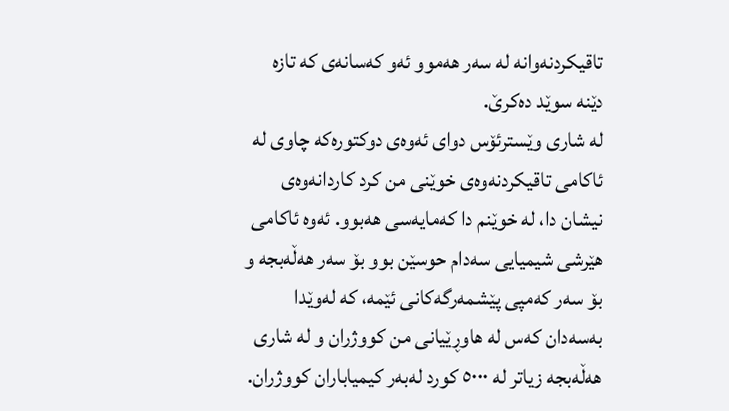تاقیکردنەوانە لە سەر هەموو ئەو کەسانەی کە تازە دێنە سوێد دەکرێ.
لە شاری وێسترئۆس دوای ئەوەی دوکتورەکە چاوی لە ئاکامی تاقیکردنەوەی خوێنی من کرد کاردانەوەی نیشان دا، لە خوێنم دا کەمایەسی هەبوو. ئەوە ئاکامی هێرشی شیمیایی سەدام حوسێن بوو بۆ سەر هەڵەبجە و بۆ سەر کەمپی پێشمەرگەکانی ئێمە، کە لەوێدا بەسەدان کەس لە هاوڕێیانی من کووژران و لە شاری هەڵەبجە زیاتر لە ٥٠٠٠ کورد لەبەر کیمیاباران کووژران.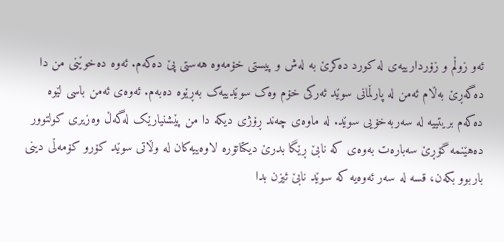ئەو زوڵم و زۆردارییەی لە کورد دەکرێ بە لەش و پیستی خۆمەوە هەستی پێ دەکەم. ئەوە دەخوێنی من دا دەگەڕێ بەڵام ئەمن لە پارڵمانی سوێد ئەرکی خۆم وەک سوێدییەک بەڕێوە دەبەم. ئەوەی ئەمن باسی لێوە دەکەم بریتییە لە سەربەخۆیی سوێد. لە ماوەی چەند ڕۆژی دیکە دا من پێشنیارێک لەگەڵ وەزیری کولتوور دەهێنمە گۆڕێ سەبارەت بەوەی کە نابێ ڕێگا بدرێ دیکتاتۆرە لاوەییەکان لە وڵاتی سوێد کۆرو کۆمەڵی دینی باربوو بکەن، قسە لە سەر ئەوەیە کە سوێد نابێ ئیزن بدا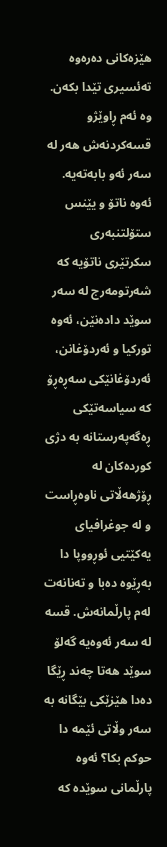هێزەکانی دەرەوە تەئسیری تێدا بکەن.
وە ئەم ڕاوێژو قسەکردنەش هەر لە سەر ئەو بابەتەیە. ئەوە ناتۆ و یێنس ستۆلتنبەری سکرتێری ناتۆیە کە شەرتومەرج لە سەر سوێد دادەنێن، ئەوە تورکیا و ئەردۆغانن، ئەردۆغانێکی سەڕەڕۆ کە سیاسەتێکی ڕەگەپەرستانە بە دژی کوردەکان لە ڕۆژهەڵاتی ناوەڕاست و لە جوغرافیای یەکێتیی ئوڕووپا دا بەڕێوە دەبا و تەنانەت لەم پارڵمانەش. قسە لە سەر ئەوەیە گەلۆ سوێد هەتا چەند ڕێگا دەدا هێزێکی بێگانە بە سەر وڵاتی ئێمە دا حوکم بکا؟ ئەوە پارڵمانی سوێدە کە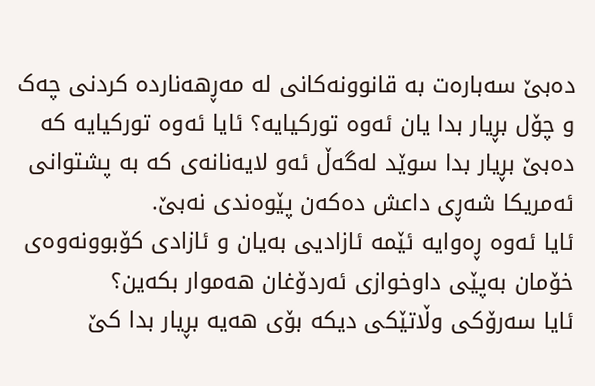دەبێ سەبارەت بە قانوونەکانی لە مەڕهەناردە کردنی چەک و چۆل بڕیار بدا یان ئەوە تورکیایە؟ ئایا ئەوە تورکیایە کە دەبێ بڕیار بدا سوێد لەگەڵ ئەو لایەنانەی کە بە پشتوانی ئەمریکا شەڕی داعش دەکەن پێوەندی نەبێ.
ئایا ئەوە ڕەوایە ئێمە ئازادیی بەیان و ئازادی کۆبوونەوەی خۆمان بەپێی داوخوازی ئەردۆغان هەموار بکەین؟
ئایا سەرۆکی وڵاتێکی دیکە بۆی هەیە بڕیار بدا کێ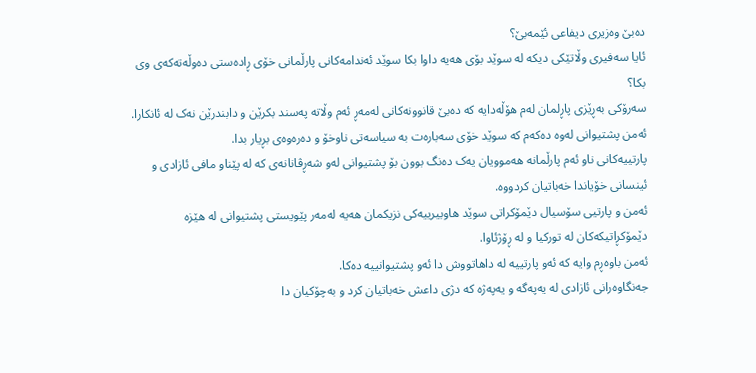دەبێ وەزیری دیفاعی ئێمەبێ؟
ئایا سەفیری وڵاتێکی دیکە لە سوێد بۆی هەیە داوا بکا سوێد ئەندامەکانی پارڵمانی خۆی ڕادەستی دەوڵەتەکەی وی بکا؟
سەرۆکی بەڕێزی پاڕلمان لەم هۆڵەدایە کە دەبێ قانوونەکانی لەمەڕ ئەم وڵاتە پەسند بکرێن و دابندرێن نەک لە ئانکارا.
ئەمن پشتیوانی لەوە دەکەم کە سوێد خۆی سەبارەت بە سیاسەتی ناوخۆ و دەرەوەی بڕیار بدا.
پارتییەکانی ناو ئەم پارڵمانە هەموویان یەک دەنگ بوون بۆ پشتیوانی لەو شەڕڤانانەی کە لە پێناو مافی ئازادی و ئینسانی خۆیاندا خەباتیان کردووە.
ئەمن و پارتیی سۆسیال دێمۆکراتی سوێد هاوبیرییەکی نزیکمان هەیە لەمەر پێویستی پشتیوانی لە هێزە دێمۆکڕاتیکەکان لە تورکیا و لە ڕۆژئاوا.
ئەمن باوەڕم وایە کە ئەو پارتییە لە داهاتووش دا ئەو پشتیوانییە دەکا.
جەنگاوەرانی ئازادی لە یەپەگە و یەپەژە کە دژی داعش خەباتیان کرد و بەچۆکیان دا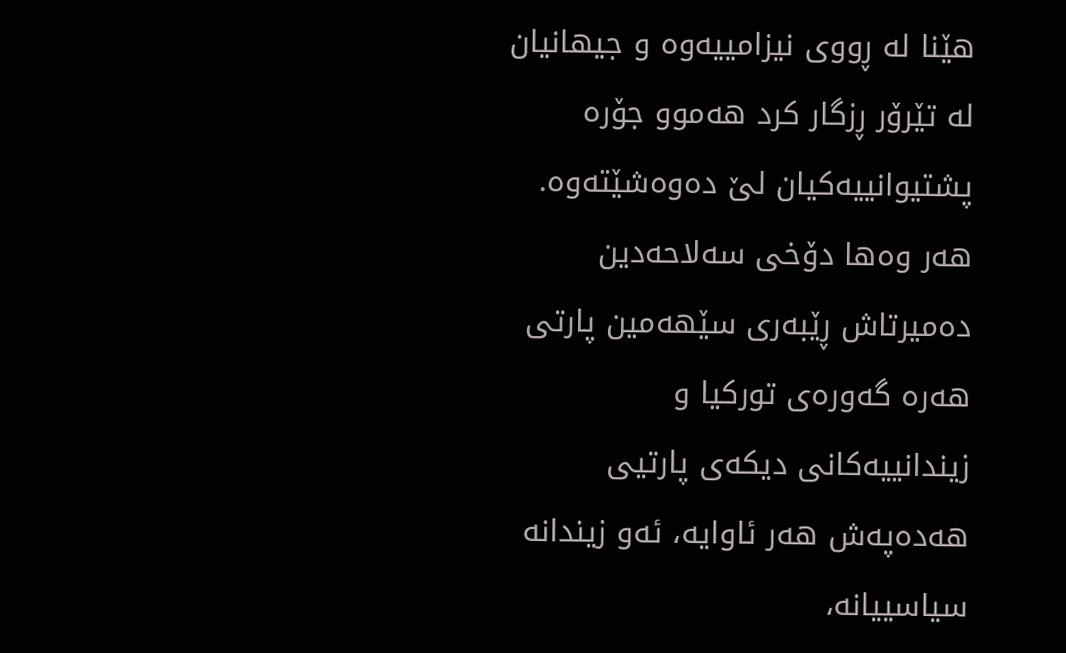هێنا لە ڕووی نیزامییەوە و جیهانیان لە تێرۆر ڕزگار کرد هەموو جۆرە پشتیوانییەکیان لێ دەوەشێتەوە.
هەر وەها دۆخی سەلاحەدین دەمیرتاش ڕێبەری سێهەمین پارتی هەرە گەورەی تورکیا و زیندانییەکانی دیکەی پارتیی هەدەپەش هەر ئاوایە، ئەو زیندانە سیاسییانە،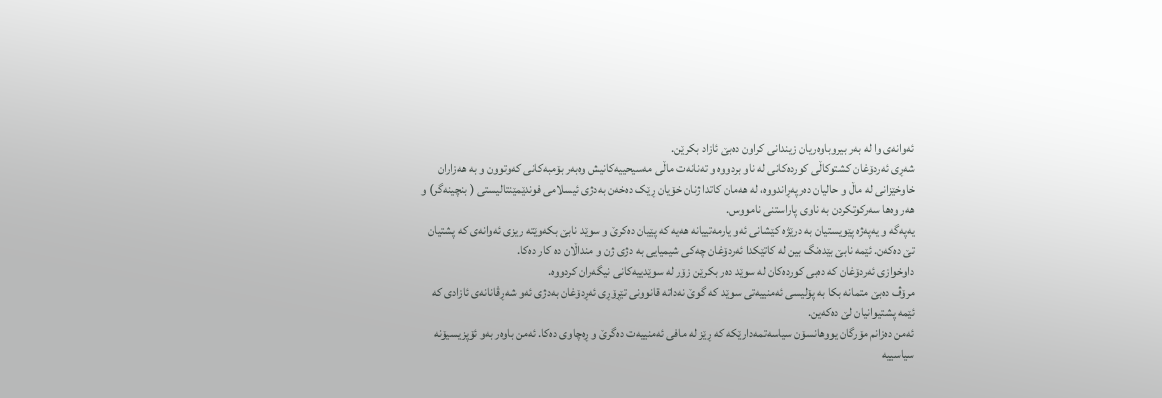ئەوانەی وا لە بەر بیروباوەریان زیندانی کراون دەبێ ئازاد بکرێن.
شەڕی ئەردۆغان کشتوکاڵی کوردەکانی لە ناو بردووە و تەنانەت ماڵی مەسیحییەکانیش وەبەر بۆمبەکانی کەوتوون و بە هەزاران خاوخێزانی لە ماڵ و حالیان دەرپەڕاندووە، لە هەمان کاتدا ژنان خۆیان ڕێک دەخەن بەدژی ئیسلامی فوندێمێنتالیستی ( بنچینەگر) و هەر وەها سەرکوتکردن بە ناوی پاراستنی نامووس.
یەپەگە و یەپەژە پێویستیان بە درێژە کێشانی ئەو یارمەتییانە هەیە کە پێیان دەکرێ و سوێد نابێ بکەوێتە ریزی ئەوانەی کە پشتیان تێ دەکەن. ئێمە نابێ بێدەنگ بین لە کاتێکدا ئەردۆغان چەکی شیمیایی بە دژی ژن و منداڵان دە کار دەکا.
داوخوازی ئەردۆغان کە دەبی کوردەکان لە سوێد دەر بکرێن زۆر لە سوێدییەکانی نیگەران کردووە.
مرۆڤ دەبێ متمانە بکا بە پۆلیسی ئەمنییەتی سوێد کە گوێ نەداتە قانوونی تێڕۆڕی ئەڕدۆغان بەدژی ئەو شەڕڤانانەی ئازادی کە ئێمە پشتیوانیان لێ دەکەین.
ئەمن دەزانم مۆرگان یووهانسۆن سیاسەتمەدارێکە کە ڕێز لە مافی ئەمنییەت دەگرێ و ڕەچاوی دەکا. ئەمن باوەر بەو ئۆپزیسیۆنە سیاسییە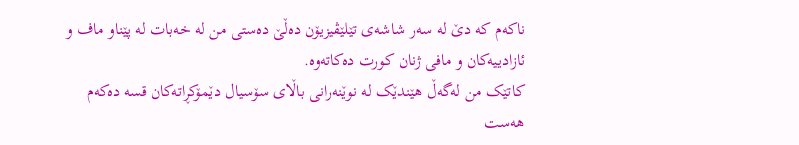ناکەم کە دێ لە سەر شاشەی تێلێڤیزیۆن دەڵێ دەستی من لە خەبات لە پێناو ماف و ئازادییەکان و مافی ژنان کورت دەکاتەوە.
کاتێک من لەگەڵ هێندێک لە نوێنەرانی باڵای سۆسیال دێمۆکڕاتەکان قسە دەکەم هەست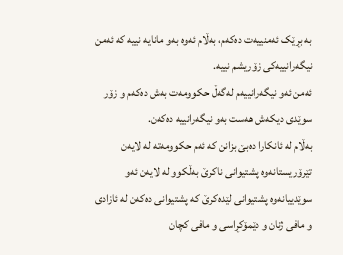بە بڕێک ئەمنییەت دەکەم، بەڵام ئەوە بەو مانایە نییە کە ئەمن نیگەرانییەکی زۆریشم نییە.
ئەمن ئەو نیگەرانییەم لەگەڵ حکوومەت بەش دەکەم و زۆر سوێدی دیکەش هەست بەو نیگەرانییە دەکەن.
بەڵام لە ئانکارا دەبێ بزانن کە ئەم حکوومەتە لە لایەن تێرۆریستانەوە پشتیوانی ناکرێ بەڵکوو لە لایەن ئەو سوێدییانەوە پشتیوانی لێدەکرێ کە پشتیوانی دەکەن لە ئازادی و مافی ژنان و دێمۆکڕاسی و مافی کچان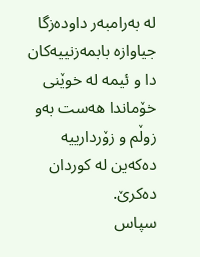لە بەرامبەر داودەزگا جیاوازە بابمەزنییەکان دا و ئیمە لە خوێنی خۆماندا هەست بەو زوڵم و زۆردارییە دەکەین لە کوردان دەکرێ.
سپاس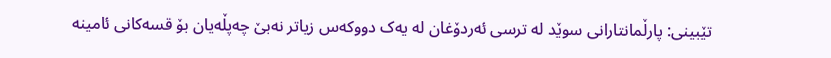تێبینی: پارڵمانتارانی سوێد لە ترسی ئەردۆغان لە یەک دووکەس زیاتر نەبێ چەپڵەیان بۆ قسەکانی ئامینە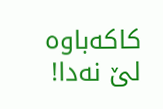کاکەباوە لێ نەدا!